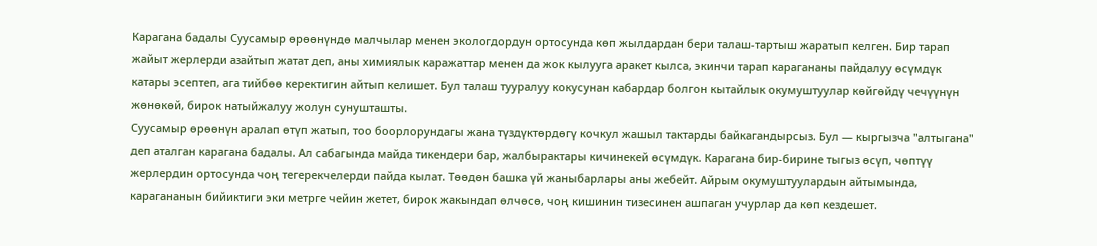Карагана бадалы Суусамыр өрөөнүндө малчылар менен экологдордун ортосунда көп жылдардан бери талаш-тартыш жаратып келген. Бир тарап жайыт жерлерди азайтып жатат деп, аны химиялык каражаттар менен да жок кылууга аракет кылса, экинчи тарап карагананы пайдалуу өсүмдүк катары эсептеп, ага тийбөө керектигин айтып келишет. Бул талаш тууралуу кокусунан кабардар болгон кытайлык окумуштуулар көйгөйдү чечүүнүн жөнөкөй, бирок натыйжалуу жолун сунушташты.
Суусамыр өрөөнүн аралап өтүп жатып, тоо боорлорундагы жана түздүктөрдөгү кочкул жашыл тактарды байкагандырсыз. Бул — кыргызча "алтыгана" деп аталган карагана бадалы. Ал сабагында майда тикендери бар, жалбырактары кичинекей өсүмдүк. Карагана бир-бирине тыгыз өсүп, чөптүү жерлердин ортосунда чоң тегерекчелерди пайда кылат. Төөдөн башка үй жаныбарлары аны жебейт. Айрым окумуштуулардын айтымында, карагананын бийиктиги эки метрге чейин жетет, бирок жакындап өлчөсө, чоң кишинин тизесинен ашпаган учурлар да көп кездешет.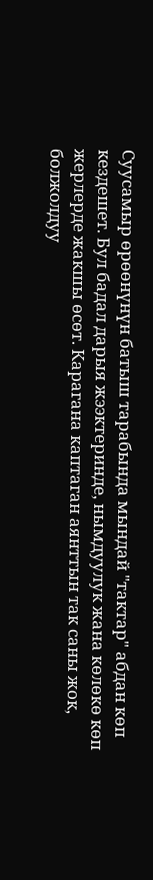Суусамыр өрөөнүнүн батыш тарабында мындай "тактар" абдан көп кездешет. Бул бадал дарыя жээктеринде, нымдуулук жана көлөкө көп жерлерде жакшы өсөт. Карагана каптаган аянттын так саны жок, болжолдуу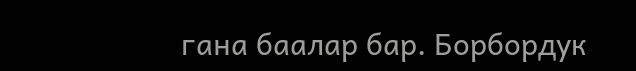гана баалар бар. Борбордук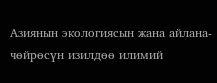Азиянын экологиясын жана айлана-чөйрөсүн изилдөө илимий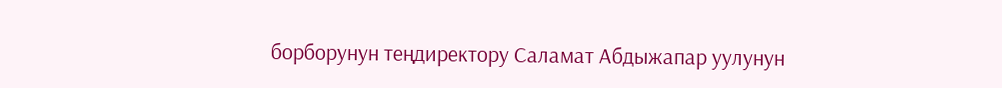борборунун теңдиректору Саламат Абдыжапар уулунун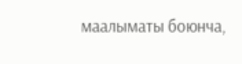маалыматы боюнча,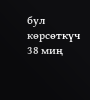бул көрсөткүч 38 миң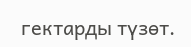гектарды түзөт.